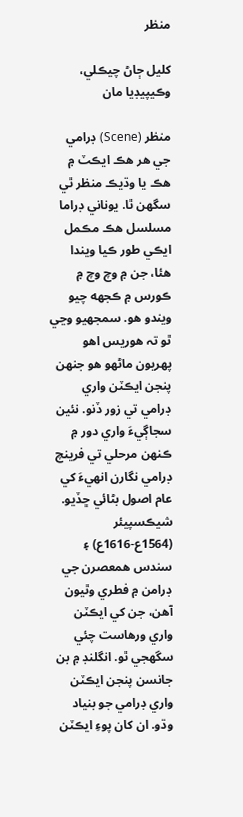منظر

کليل ڄاڻ چيڪلي، وڪيپيڊيا مان

منظر (Scene) ڊرامي جي هر هڪ ايڪٽ ۾ هڪ يا وڌيڪ منظر ٿي سگهن ٿا. يوناني ڊراما مسلسل هڪ مڪمل ايڪي طور ڪيا ويندا هئا، جن ۾ وچ وچ ۾ ڪورس ۾ ڪجهه چيو ويندو هو. سمجهيو وڃي ٿو تہ هوريس اهو پهريون ماڻهو هو جنهن پنجن ايڪٽن واري ڊرامي تي زور ڏنو. نئين سجاڳيءَ واري دور ۾ ڪنهن مرحلي تي فرينچ ڊرامي نگارن انهيءَ کي عام اصول بڻائي ڇڏيو. شيڪسپيئر (1564ع-1616ع) ۽ سندس همعصرن جي ڊرامن ۾ فطري وٿيون آهن، جن کي ايڪٽن واري ورهاست چئي سگهجي ٿو. انگلنڊ ۾ بن جانسن پنجن ايڪٽن واري ڊرامي جو بنياد وڌو. ان کان پوءِ ايڪٽن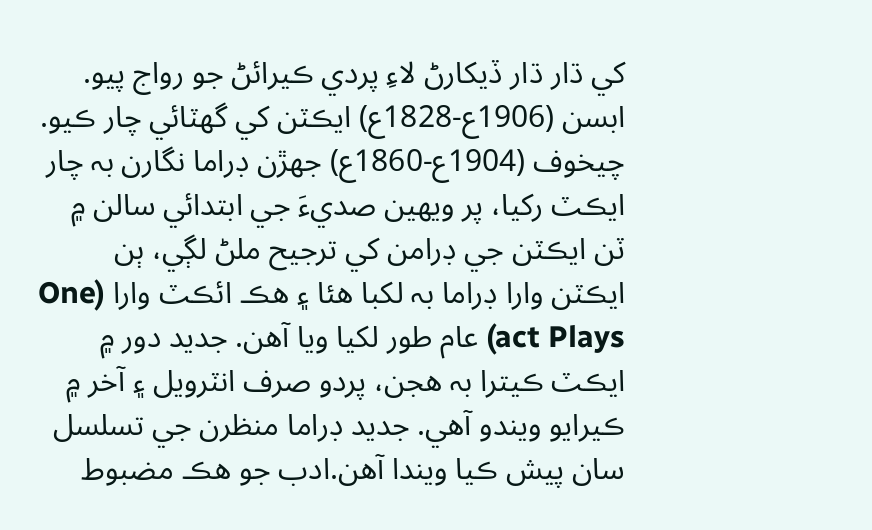کي ڌار ڌار ڏيکارڻ لاءِ پردي ڪيرائڻ جو رواج پيو. ابسن (1906ع-1828ع) ايڪٽن کي گهٽائي چار ڪيو. چيخوف (1904ع-1860ع) جهڙن ڊراما نگارن بہ چار ايڪٽ رکيا، پر ويهين صديءَ جي ابتدائي سالن ۾ ٽن ايڪٽن جي ڊرامن کي ترجيح ملڻ لڳي، ٻن ايڪٽن وارا ڊراما بہ لکبا هئا ۽ هڪ ائڪٽ وارا (One act Plays) عام طور لکيا ويا آهن. جديد دور ۾ ايڪٽ ڪيترا بہ هجن، پردو صرف انٽرويل ۽ آخر ۾ ڪيرايو ويندو آهي. جديد ڊراما منظرن جي تسلسل سان پيش ڪيا ويندا آهن.ادب جو هڪ مضبوط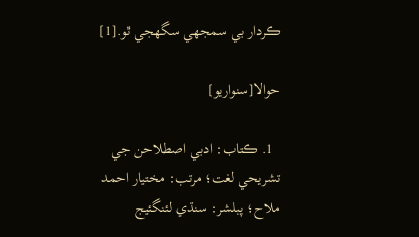ڪردار بي سمجهي سگهجي ٿو.[1]

حوالا[سنواريو]

  1. ڪتاب: ادبي اصطلاحن جي تشريحي لغت؛ مرتب: مختيار احمد ملاح؛ پبلشر: سنڌي لئنگئيج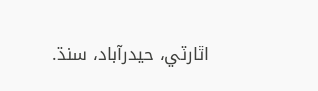اٿارٽي، حيدرآباد، سنڌ.